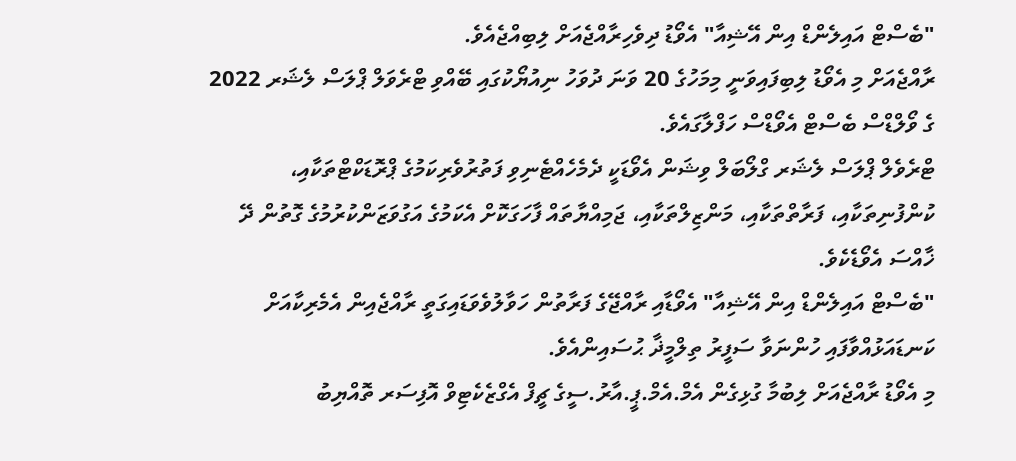"ބެސްޓް އައިލެންޑް އިން އޭޝިއާ" އެވޯޑު ދިވެހިރާއްޖެއަށް ލިބިއްޖެއެވެ.
ރާއްޖެއަށް މި އެވޯޑު ލިބިފައިވަނީ މިމަހުގެ 20 ވަނަ ދުވަހު ނިއުޔޯކުގައި ބޭއްވި ޓްރެވަލް ޕްލަސް ލެޝަރ 2022 ގެ ވޯލްޑްސް ބެސްޓް އެވޯޑްސް ހަފްލާގައެވެ.
ޓްރެވެލް ޕްލަސް ލެޝަރ ގްލޯބަލް ވިޝަން އެވޯޑަކީ ދެމެހެއްޓެނިވި ފަތުރުވެރިކަމުގެ ޕްރޮޑަކްޓްތަކާއި، ކުންފުނިތަކާއި، ފަރާތްތަކާއި، މަންޒިލްތަކާއި، ޖަމިއްޔާތައް ފާހަގަކޮށް އެކަމުގެ އަގުވަޒަންކުރުމުގެ ގޮތުން ދޭ ޚާއްސަ އެވޯޑެކެވެ.
"ބެސްޓް އައިލެންޑް އިން އޭޝިއާ" އެވޯޑާއި ރާއްޖޭގެ ފަރާތުން ހަވާލުވެވަޑައިގަތީ ރާއްޖެއިން އެމެރިކާއަށް ކަނޑައަޅުއްވާފައި ހުންނަވާ ސަފީރު ތިލްމީޛާ ޙުސައިންއެވެ.
މި އެވޯޑު ރާއްޖެއަށް ލިބުމާ ގުޅިގެން އެމް.އެމް.ޕީ.އާރު.ސީގެ ޗީފް އެގްޒެކެޓިވް އޮފިސަރ ތޮއްޔިބު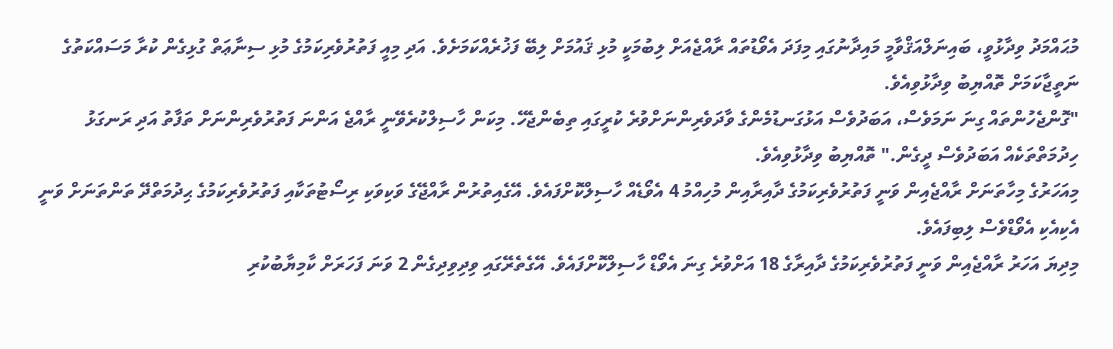މުޙައްމަދު ވިދާޅުވީ، ބައިނަލްއަޤްވާމީ މައިދާނުގައި މިފަދަ އެވޯޑުތައް ރާއްޖެއަށް ލިބުމަކީ މުޅި ޤައުމަށް ލިބޭ ފަޚުރެއްކަމަށެވެ. އަދި މިއީ ފަތުރުވެރިކަމުގެ މުޅި ސިނާޢަތް ގުޅިގެން ކުރާ މަސައްކަތުގެ ނަތީޖާކަމަށް ތޮއްޔިބު ވިދާޅުވިއެވެ.
"ގޮންޖެހުންތައް ގިނަ ނަމަވެސް، އަބަދުވެސް އަޅުގަނޑުމެންގެ ވާދަވެރިންނަށްވުރެ ކުރީގައި ތިބެންޖެހޭ. މިކަން ހާސިލްކުރެވޭނީ ރާއްޖެ އަންނަ ފަތުރުވެރިންނަށް ތަފާތު އަދި ރަނގަޅު ހިދުމަތްތަކެއް އަބަދުވެސް ދީގެން." ތޮއްޔިބު ވިދާޅުވިއެވެ.
މިއަހަރުގެ މިހާތަނަށް ރާއްޖެއިން ވަނީ ފަތުރުވެރިކަމުގެ ދާއިރާއިން މުހިއްމު 4 އެވޯޑެއް ހާސިލްކޮށްފައެވެ. އޭގެއިތުރުން ރާއްޖޭގެ ވަކިވަކި ރިސޯޓުތަކާއި ފަތުރުވެރިކަމުގެ ޙިދުމަތްދޭ ތަންތަނަށް ވަނީ އެކިއެކި އެވޯޑްވެސް ލިބިފައެވެ.
މިދިޔަ އަހަރު ރާއްޖެއިން ވަނީ ފަތުރުވެރިކަމުގެ ދާއިރާގެ 18 އަށްވުރެ ގިނަ އެވޯޑް ހާސިލްކޮށްފައެވެ. އޭގެތެރޭގައި ވިދިވިދިގެން 2 ވަނަ ފަހަރަށް ކާމިޔާބުކުރި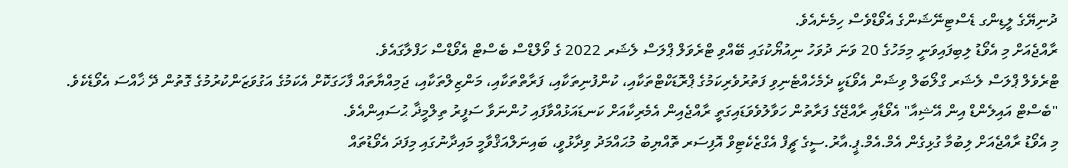ދުނިޔޭގެ ލީޑިންގ ޑެސްޓިނޭޝަންގެ އެވޯޑްވެސް ހިމެނެއެވެ.
ރާއްޖެއަށް މި އެވޯޑު ލިބިފައިވަނީ މިމަހުގެ 20 ވަނަ ދުވަހު ނިއުޔޯކުގައި ބޭއްވި ޓްރެވަލް ޕްލަސް ލެޝަރ 2022 ގެ ވޯލްޑްސް ބެސްޓް އެވޯޑްސް ހަފްލާގައެވެ.
ޓްރެވެލް ޕްލަސް ލެޝަރ ގްލޯބަލް ވިޝަން އެވޯޑަކީ ދެމެހެއްޓެނިވި ފަތުރުވެރިކަމުގެ ޕްރޮޑަކްޓްތަކާއި، ކުންފުނިތަކާއި، ފަރާތްތަކާއި، މަންޒިލްތަކާއި، ޖަމިއްޔާތައް ފާހަގަކޮށް އެކަމުގެ އަގުވަޒަންކުރުމުގެ ގޮތުން ދޭ ޚާއްސަ އެވޯޑެކެވެ.
"ބެސްޓް އައިލެންޑް އިން އޭޝިއާ" އެވޯޑާއި ރާއްޖޭގެ ފަރާތުން ހަވާލުވެވަޑައިގަތީ ރާއްޖެއިން އެމެރިކާއަށް ކަނޑައަޅުއްވާފައި ހުންނަވާ ސަފީރު ތިލްމީޛާ ޙުސައިންއެވެ.
މި އެވޯޑު ރާއްޖެއަށް ލިބުމާ ގުޅިގެން އެމް.އެމް.ޕީ.އާރު.ސީގެ ޗީފް އެގްޒެކެޓިވް އޮފިސަރ ތޮއްޔިބު މުޙައްމަދު ވިދާޅުވީ، ބައިނަލްއަޤްވާމީ މައިދާނުގައި މިފަދަ އެވޯޑުތައް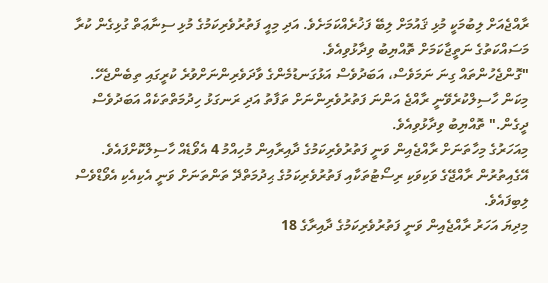ރާއްޖެއަށް ލިބުމަކީ މުޅި ޤައުމަށް ލިބޭ ފަޚުރެއްކަމަށެވެ. އަދި މިއީ ފަތުރުވެރިކަމުގެ މުޅި ސިނާޢަތް ގުޅިގެން ކުރާ މަސައްކަތުގެ ނަތީޖާކަމަށް ތޮއްޔިބު ވިދާޅުވިއެވެ.
"ގޮންޖެހުންތައް ގިނަ ނަމަވެސް، އަބަދުވެސް އަޅުގަނޑުމެންގެ ވާދަވެރިންނަށްވުރެ ކުރީގައި ތިބެންޖެހޭ. މިކަން ހާސިލްކުރެވޭނީ ރާއްޖެ އަންނަ ފަތުރުވެރިންނަށް ތަފާތު އަދި ރަނގަޅު ހިދުމަތްތަކެއް އަބަދުވެސް ދީގެން." ތޮއްޔިބު ވިދާޅުވިއެވެ.
މިއަހަރުގެ މިހާތަނަށް ރާއްޖެއިން ވަނީ ފަތުރުވެރިކަމުގެ ދާއިރާއިން މުހިއްމު 4 އެވޯޑެއް ހާސިލްކޮށްފައެވެ. އޭގެއިތުރުން ރާއްޖޭގެ ވަކިވަކި ރިސޯޓުތަކާއި ފަތުރުވެރިކަމުގެ ޙިދުމަތްދޭ ތަންތަނަށް ވަނީ އެކިއެކި އެވޯޑްވެސް ލިބިފައެވެ.
މިދިޔަ އަހަރު ރާއްޖެއިން ވަނީ ފަތުރުވެރިކަމުގެ ދާއިރާގެ 18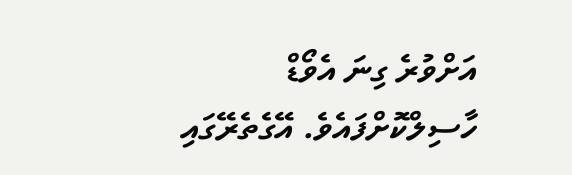އަށްވުރެ ގިނަ އެވޯޑް ހާސިލްކޮށްފައެވެ. އޭގެތެރޭގައި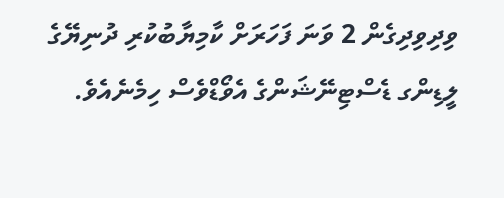ވިދިވިދިގެން 2 ވަނަ ފަހަރަށް ކާމިޔާބުކުރި ދުނިޔޭގެ ލީޑިންގ ޑެސްޓިނޭޝަންގެ އެވޯޑްވެސް ހިމެނެއެވެ.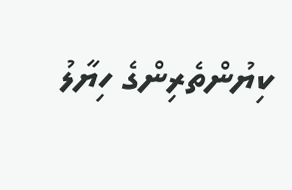ކިޔުންތެރިންގެ ހިޔާލު